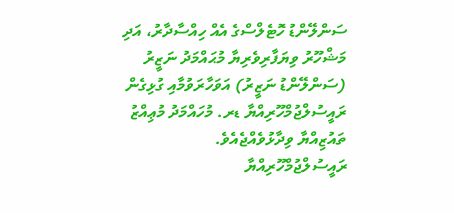ސަންލޭންޑު ހޮޓެލްސްގެ އެއް ހިއްސާދާރު، އަދި މަޝްހޫރު ވިޔަފާރިވެރިޔާ މުޙައްމަދު ނަޒީރު (ސަންލޭންޑު ނަޒީރު) އަވަހާރަވުމާއި ގުޅިގެން ރައީސުލްޖުމްހޫރިއްޔާ ޑރ. މުހައްމަދު މުޢިއްޒު ތައުޒިއްޔާ ވިދާޅުވެއްޖެއެވެ.
ރައީސުލްޖުމްހޫރިއްޔާ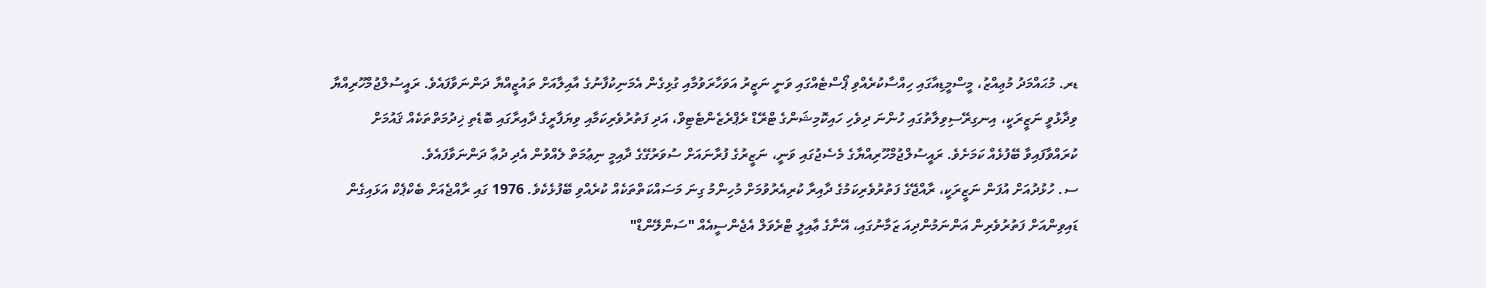ޑރ. މުޙައްމަދު މުޢިއްޒު، މީސްމީޑިއާގައި ހިއްސާކުރެއްވި ޕޯސްޓެއްގައި ވަނީ ނަޒީރު އަވަހާރަވުމާއި ގުޅިގެން އެމަނިކުފާނުގެ އާއިލާއަށް ތައުޒީއްޔާ ދަންނަވާފައެވެ. ރައީސުލްޖުމްހޫރިއްޔާ ވިދާޅުވީ ނަޒީރަކީ، އިނގިރޭސިވިލާތުގައި ހުންނަ ދިވެހި ހައިކޮމިޝަންގެ ޓްރޭޑް ރެޕްރެޒެންޓެޓިވް، އަދި ފަތުރުވެރިކަމާއި ވިޔަފާރީގެ ދާއިރާގައި ބޮޑެތި ޚިދުމަތްތަކެއް ޤައުމަށް ކުރައްވާފައިވާ ބޭފުޅެއް ކަމަށެވެ. ރައީސުލްޖުމްހޫރިއްޔާގެ މެސެޖުގައި ވަނީ، ނަޒީރުގެ ފުރާނައަށް ސުވަރުގޭގެ ދާއިމީ ނިޢުމަތް ލެއްވުން އެދި ދުޢާ ދަންނަވާފައެވެ.
ސ. ހުޅުދުއަށް އުފަން ނަޒީރަކީ، ރާއްޖޭގެ ފަތުރުވެރިކަމުގެ ދާއިރާ ކުރިއެރުވުމަށް މުހިންމު ގިނަ މަސައްކަތްތަކެއް ކުރެއްވި ބޭފުޅެކެވެ. 1976 ގައި ރާއްޖެއަށް ބެކްޕެކް އަޅައިގެން ޑައިވިންއަށް ފަތުރުވެރިން އަންނަމުންދިއަ ޒަމާނުގައި، އޭނާގެ ޢާއިލީ ޓްރެވަލް އެޖެންސީއެއް "ސަންލޭންޑް"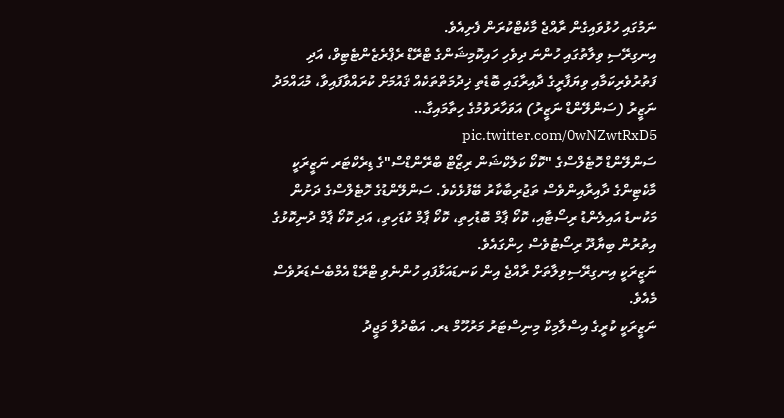ނަމުގައި ހުޅުވައިގެން ރާއްޖެ މާކެޓްކުރަން ފެށިއެވެ.
އިނގިރޭސި ވިލާތުގައި ހުންނަ ދިވެހި ހައިކޮމިޝަންގެ ޓްރޭޑް ރެޕްރެޒެންޓެޓިވް، އަދި ފަތުރުވެރިކަމާއި ވިޔަފާރީގެ ދާއިރާގައި ބޮޑެތި ޚިދުމަތްތަކެއް ޤައުމަށް ކުރައްވާފައިވާ، މުޙައްމަދު ނަޒީރު (ސަންލޭންޑް ނަޒީރު) އަވަހާރަވުމުގެ ހިތާމައިގާ… pic.twitter.com/0wNZwtRxD5
ސަންލޭންޑް ހޮޓެލްސްގެ "ކޮކޯ ކަލެކްޝަން ރިޒޯޓް ބްރޭންޑްސް"ގެ ޑިރެކްޓަރ ނަޒީރަކީ މާކެޓިންގެ ދާއިރާއިންވެސް ތަޖުރިބާކާރު ބޭފުޅެކެވެ. ސަންލޭންޑުގެ ހޮޓެލްސްގެ ދަށުން މަކުނޑު އައިލެންޑު ރިސޯޓާއި، ކޮކޯ ޕާމް ބޮޑުހިތި، ކޮކޯ ޕާމް ކުޑަހިތި، އަދި ކޮކޯ ޕާމް ދުނިކޮޅުގެ އިތުރުން ބިޔާދޫ ރިސޯޓުވެސް ހިންގައެވެ.
ނަޒީރަކީ އިނގިރޭސިވިލާތަށް ރާއްޖެ އިން ކަނޑައަޅާފައި ހުންނެވި ޓްރޭޑް އެމްބެސެޑަރުވެސް މެއެވެ.
ނަޒީރަކީ ކުރީގެ އިސްލާމިކް މިނިސްޓަރު މަރުހޫމް ޑރ. އަބްދުލް މަޖީދު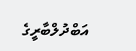އަބްދުލްބާރީގެ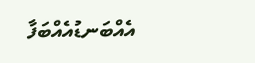އެއްބަނޑުއެއްބަފާ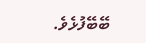ބޭބޭފުޅެވެ.